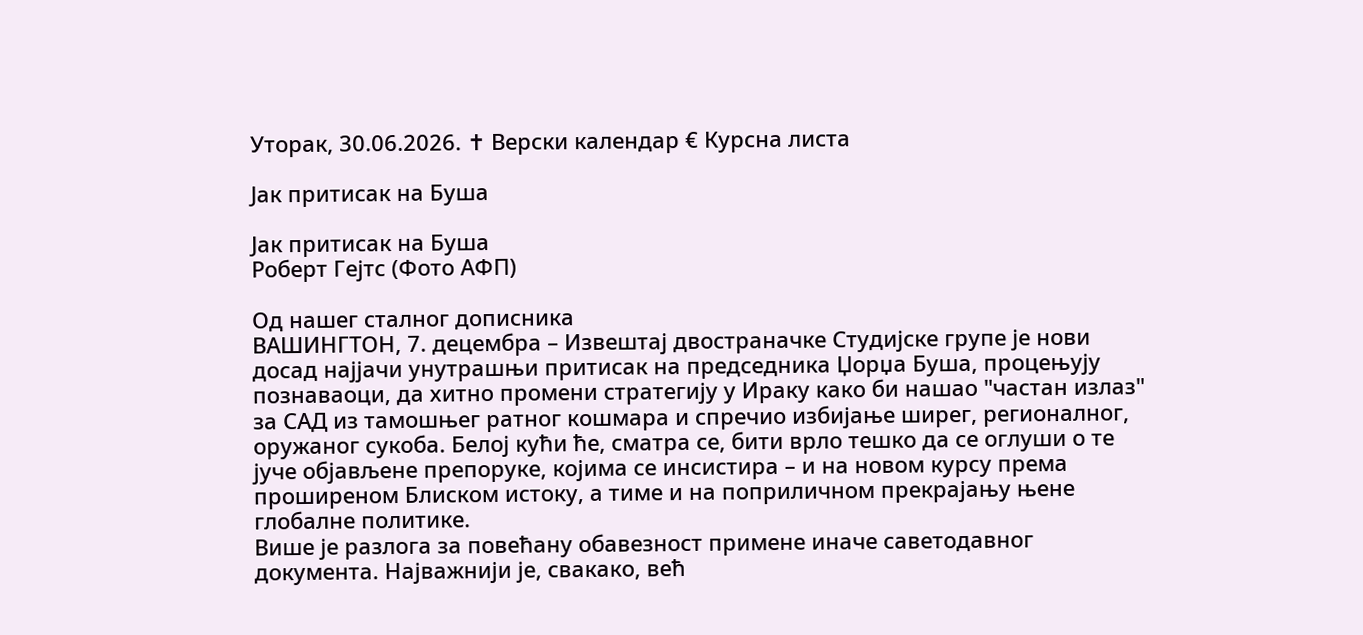Уторак, 30.06.2026. ✝ Верски календар € Курсна листа

Јак притисак на Буша

Јак притисак на Буша
Роберт Гејтс (Фото АФП)

Од нашег сталног дописника
ВАШИНГТОН, 7. децембра – Извештај двостраначке Студијске групе је нови досад најјачи унутрашњи притисак на председника Џорџа Буша, процењују познаваоци, да хитно промени стратегију у Ираку како би нашао "частан излаз" за САД из тамошњег ратног кошмара и спречио избијање ширег, регионалног, оружаног сукоба. Белој кући ће, сматра се, бити врло тешко да се оглуши о те јуче објављене препоруке, којима се инсистира – и на новом курсу према проширеном Блиском истоку, а тиме и на поприличном прекрајању њене глобалне политике.
Више је разлога за повећану обавезност примене иначе саветодавног документа. Најважнији је, свакако, већ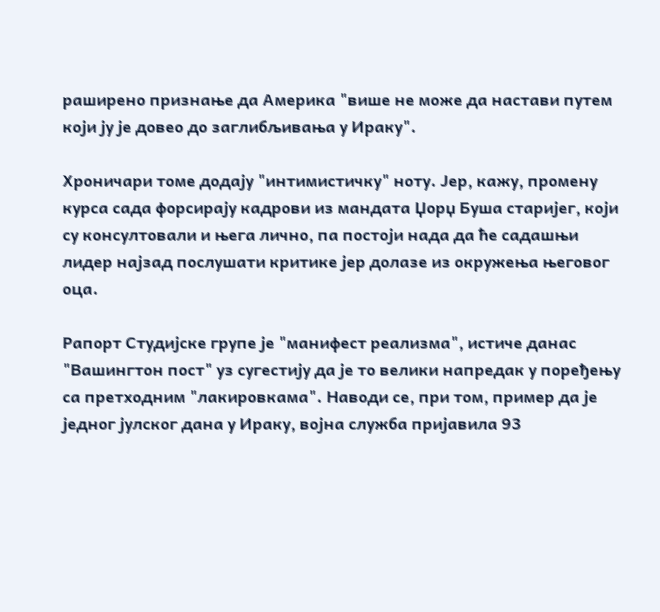раширено признање да Америка "више не може да настави путем који ју је довео до заглибљивања у Ираку".

Хроничари томе додају "интимистичку" ноту. Јер, кажу, промену курса сада форсирају кадрови из мандата Џорџ Буша старијег, који су консултовали и њега лично, па постоји нада да ће садашњи лидер најзад послушати критике јер долазе из окружења његовог оца.

Рапорт Студијске групе је "манифест реализма", истиче данас "Вашингтон пост" уз сугестију да је то велики напредак у поређењу са претходним "лакировкама". Наводи се, при том, пример да је једног јулског дана у Ираку, војна служба пријавила 93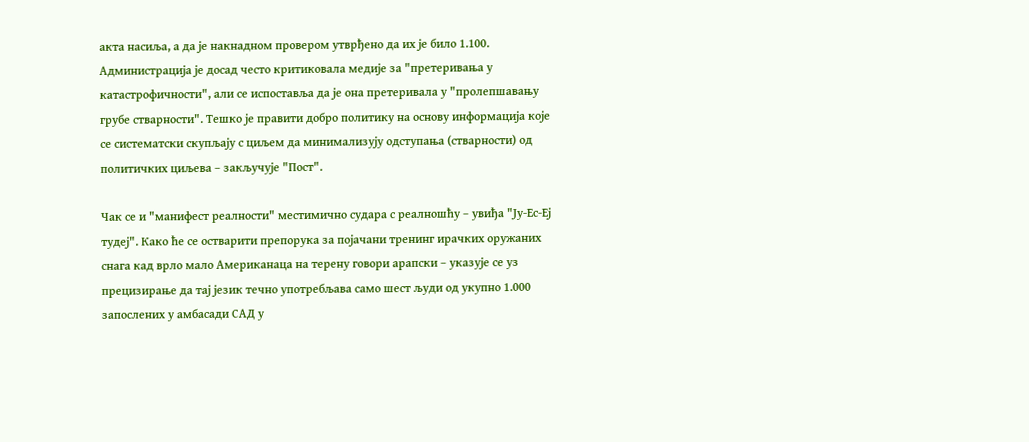акта насиља, а да је накнадном провером утврђено да их је било 1.100. Администрација је досад често критиковала медије за "претеривања у катастрофичности", али се испоставља да је она претеривала у "пролепшавању грубе стварности". Тешко је правити добро политику на основу информација које се систематски скупљају с циљем да минимализују одступања (стварности) од политичких циљева – закључује "Пост".

Чак се и "манифест реалности" местимично судара с реалношћу – увиђа "Ју-Ес-Еј тудеј". Како ће се остварити препорука за појачани тренинг ирачких оружаних снага кад врло мало Американаца на терену говори арапски – указује се уз прецизирање да тај језик течно употребљава само шест људи од укупно 1.000 запослених у амбасади САД у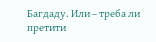Багдаду. Или – треба ли претити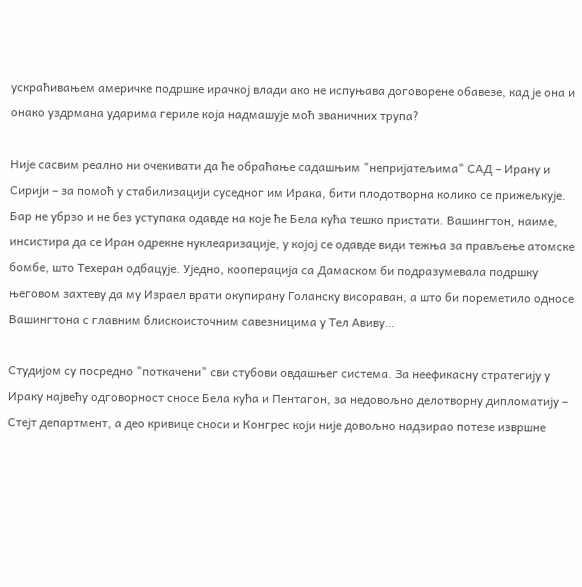ускраћивањем америчке подршке ирачкој влади ако не испуњава договорене обавезе, кад је она и онако уздрмана ударима гериле која надмашује моћ званичних трупа?

Није сасвим реално ни очекивати да ће обраћање садашњим "непријатељима" САД – Ирану и Сирији – за помоћ у стабилизацији суседног им Ирака, бити плодотворна колико се прижељкује. Бар не убрзо и не без уступака одавде на које ће Бела кућа тешко пристати. Вашингтон, наиме, инсистира да се Иран одрекне нуклеаризације, у којој се одавде види тежња за прављење атомске бомбе, што Техеран одбацује. Уједно, кооперација са Дамаском би подразумевала подршку његовом захтеву да му Израел врати окупирану Голанску висораван, а што би пореметило односе Вашингтона с главним блискоисточним савезницима у Тел Авиву…

Студијом су посредно "поткачени" сви стубови овдашњег система. За неефикасну стратегију у Ираку највећу одговорност сносе Бела кућа и Пентагон, за недовољно делотворну дипломатију – Стејт департмент, а део кривице сноси и Конгрес који није довољно надзирао потезе извршне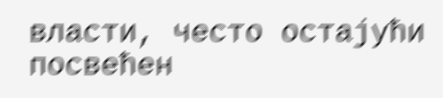власти, често остајући посвећен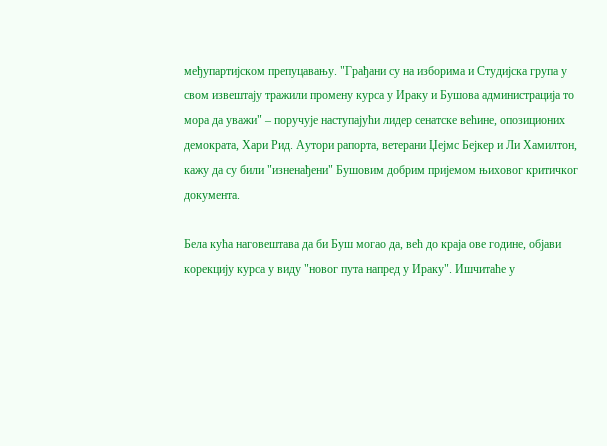међупартијском препуцавању. "Грађани су на изборима и Студијска група у свом извештају тражили промену курса у Ираку и Бушова администрација то мора да уважи" – поручује наступајући лидер сенатске већине, опозиционих демократа, Хари Рид. Аутори рапорта, ветерани Џејмс Бејкер и Ли Хамилтон, кажу да су били "изненађени" Бушовим добрим пријемом њиховог критичког документа.

Бела кућа наговештава да би Буш могао да, већ до краја ове године, објави корекцију курса у виду "новог пута напред у Ираку". Ишчитаће у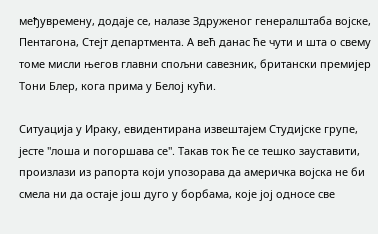међувремену, додаје се, налазе Здруженог генералштаба војске, Пентагона, Стејт департмента. А већ данас ће чути и шта о свему томе мисли његов главни спољни савезник, британски премијер Тони Блер, кога прима у Белој кући.

Ситуација у Ираку, евидентирана извештајем Студијске групе, јесте "лоша и погоршава се". Такав ток ће се тешко зауставити, произлази из рапорта који упозорава да америчка војска не би смела ни да остаје још дуго у борбама, које јој односе све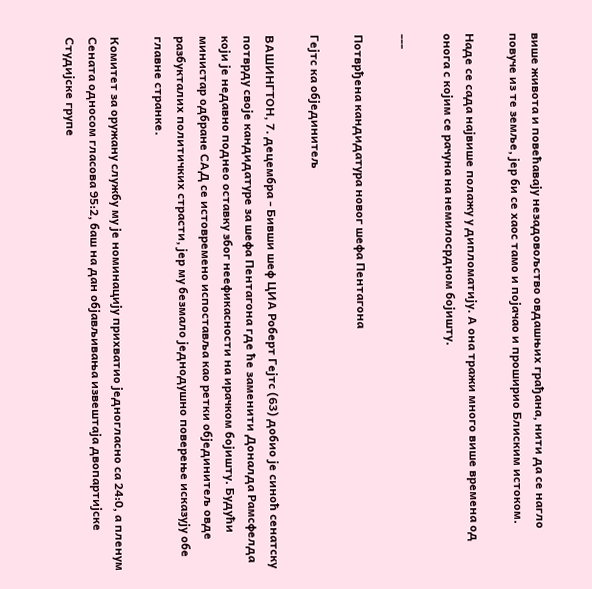више живота и повећавају незадовољство овдашњих грађана, нити да се нагло повуче из те земље, јер би се хаос тамо и појачао и проширио Блиским истоком.

Наде се сада највише полажу у дипломатију. А она тражи много више времена од онога с којим се рачуна на немилосрдном бојишту.

---

Потврђена кандидатура новог шефа Пентагона

Гејтс ка објединитељ

ВАШИНГТОН, 7. децембра - Бивши шеф ЦИА Роберт Гејтс (63) добио је синоћ сенатску потврду своје кандидатуре за шефа Пентагона где ће заменити Доналда Рамсфелда који је недавно поднео оставку због неефикасности на ирачком бојишту. Будући министар одбране САД се истовремено испоставља као ретки објединитељ овде разбукталих политичких страсти, јер му безмало једнодушно поверење исказују обе главне странке.

Комитет за оружану службу му је номинацију прихватио једногласно са 24:0, а пленум Сената односом гласова 95:2, баш на дан објављивања извештаја двопартијске Студијске групе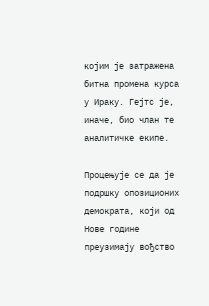којим је затражена битна промена курса у Ираку. Гејтс је, иначе, био члан те аналитичке екипе.

Процењује се да је подршку опозиционих демократа, који од Нове године преузимају вођство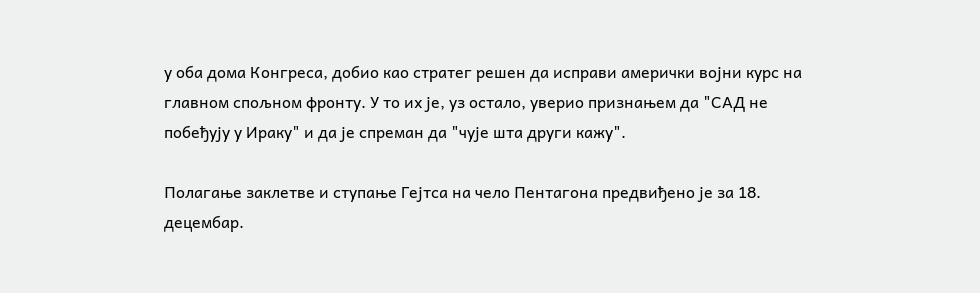у оба дома Конгреса, добио као стратег решен да исправи амерички војни курс на главном спољном фронту. У то их је, уз остало, уверио признањем да "САД не побеђују у Ираку" и да је спреман да "чује шта други кажу".

Полагање заклетве и ступање Гејтса на чело Пентагона предвиђено је за 18. децембар.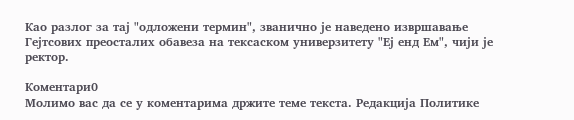Као разлог за тај "одложени термин", званично је наведено извршавање Гејтсових преосталих обавеза на тексаском универзитету "Еј енд Ем", чији је ректор.

Коментари0
Молимо вас да се у коментарима држите теме текста. Редакција Политике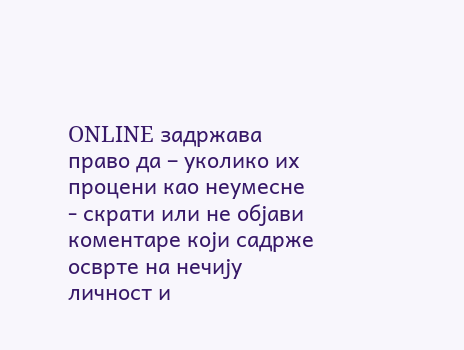ONLINE задржава право да – уколико их процени као неумесне - скрати или не објави коментаре који садрже осврте на нечију личност и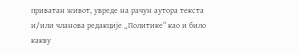приватан живот, увреде на рачун аутора текста и/или чланова редакције „Политике“ као и било какву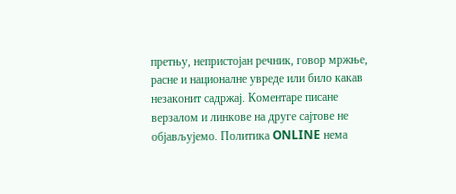претњу, непристојан речник, говор мржње, расне и националне увреде или било какав незаконит садржај. Коментаре писане верзалом и линкове на друге сајтове не објављујемо. Политика ONLINE нема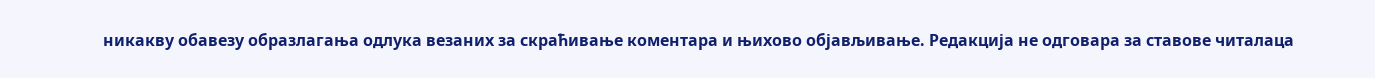никакву обавезу образлагања одлука везаних за скраћивање коментара и њихово објављивање. Редакција не одговара за ставове читалаца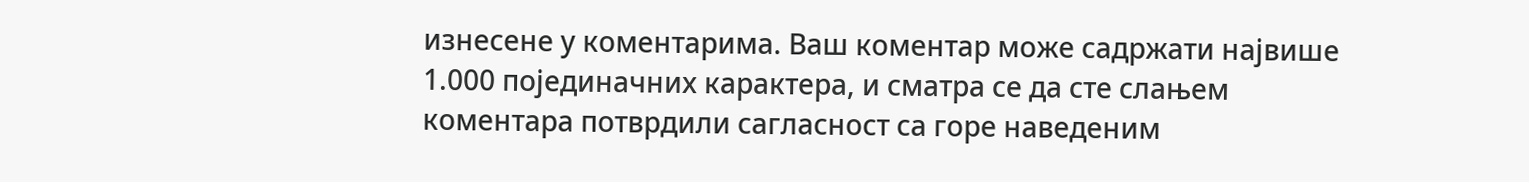изнесене у коментарима. Ваш коментар може садржати највише 1.000 појединачних карактера, и сматра се да сте слањем коментара потврдили сагласност са горе наведеним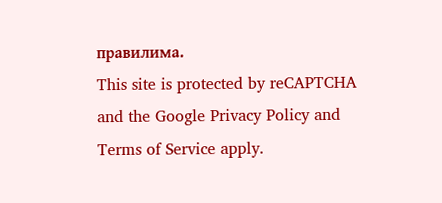правилима.
This site is protected by reCAPTCHA and the Google Privacy Policy and Terms of Service apply.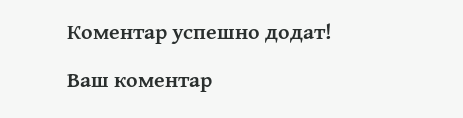Комeнтар успeшно додат!

Ваш комeнтар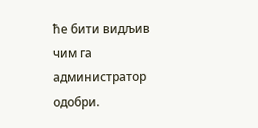ћe бити видљив чим га администратор одобри.